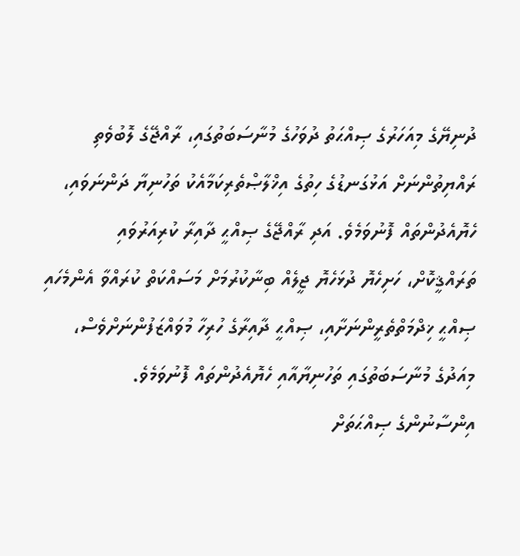ދުނިޔޭގެ މިއަހަރުގެ ޞިއްޙަތު ދުވަހުގެ މުނާސަބަތުގައި، ރާއްޖޭގެ ލޮބުވެތި ރައްޔިތުންނަށް އަޅުގަނޑުގެ ހިތުގެ އިޚްލާޞްތެރިކަމާއެކު ތަހުނިޔާ ދަންނަވައި، ހެޔޮއެދުންތައް ފޮނުވަމެވެ. އަދި ރާއްޖޭގެ ޞިއްޙީ ދާއިރާ ކުރިއަރުވައި ތަރައްޤީކޮށް، ހަށިހެޔޮ ދުޅަހެޔޮ ޖީލެއް ބިނާކުރުމަށް މަސައްކަތް ކުރައްވާ އެންމެހައި ޞިއްޙީ ޚިދްމަތްތެރީންނަށާއި، ޞިއްޙީ ދާއިރާގެ ހުރިހާ މުވައްޒަފުންނަށްވެސް، މިއަދުގެ މުނާސަބަތުގައި ތަހުނިޔާއާއި ހެޔޮއެދުންތައް ފޮނުވަމެވެ.
އިންސާނުންގެ ޞިއްޙަތަށް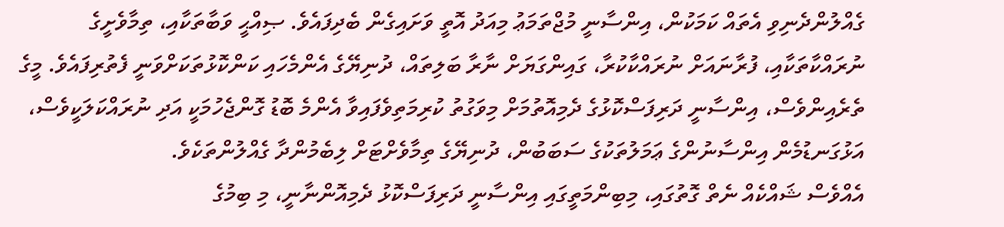ގެއްލުންދެނިވި އެތައް ކަމަކުން، އިންސާނީ މުޖްތަމަޢު މިއަދު އޮތީ ވަށައިގެން ބެދިފައެވެ. ޞިއްޙީ ވަބާތަކާއި، ތިމާވެށީގެ ނުރައްކާތަކާއި، ފުރާނައަށް ނުރައްކާކުރާ، ގައިންގަޔަށް ނާރާ ބަލިތައް، ދުނިޔޭގެ އެންމެހައި ކަންކޮޅުތަކަށްވަނީ ފެތުރިފައެވެ. މީގެ ތެރެއިންވެސް، އިންސާނީ ދަރިފަސްކޮޅުގެ ދެމިއޮތުމަށް މިވަގުތު ކުރިމަތިވެފައިވާ އެންމެ ބޮޑު ގޮންޖެހުމަކީ އަދި ނުރައްކަލަކީވެސް، އަޅުގަނޑުމެން އިންސާނުންގެ ޢަމަލުތަކުގެ ސަބަބުން، ދުނިޔޭގެ ތިމާވެށްޓަށް ލިބެމުންދާ ގެއްލުންތަކެވެ.
އެއްވެސް ޝައްކެއް ނެތް ގޮތުގައި، މިބިންމަތީގައި އިންސާނީ ދަރިފަސްކޮޅު ދެމިއޮންނާނީ، މި ބިމުގެ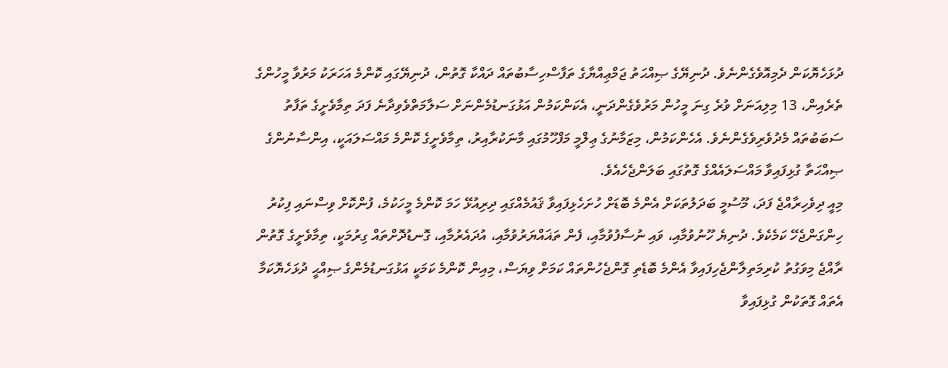ދުޅަހެޔޮކަން ދެމިއޮވެގެންނެވެ. ދުނިޔޭގެ ޞިއްޙަތު ޖަމްޢިއްޔާގެ ތަފާސްހިސާބުތައް ދައްކާ ގޮތުން، ދުނިޔޭގައި ކޮންމެ އަހަރަކު މަރުވާ މީހުންގެ ތެރެއިން، 13 މިލިއަނަށް ވުރެ ގިނަ މީހުން މަރުވެގެންދަނީ، އެކަންކަމުން އަޅުގަނޑުމެންނަށް ސަލާމަތްވެވިދާނެ ފަދަ ތިމާވެށީގެ ތަފާތު ސަބަބުތައް މެދުވެރިވެގެންނެވެ. އެހެންކަމުން، މިޒަމާނުގެ ޢިލްމީ މަފްހޫމުގައި މާނަކުރާއިރު، ތިމާވެށީގެ ކޮންމެ މައްސަލައަކީ، އިންސާނުންގެ ޞިއްޙަތާ ގުޅިފައިވާ މައްސަލައެއްގެ ގޮތުގައި ބަލަންޖެހެއެވެ.
މިއީ ދިވެހިރާއްޖެ ފަދަ، މޫސުމީ ބަދަލުތަކަށް އެންމެ ބޮޑަށް ހުށަހެޅިފައިވާ ޤައުމެއްގައި ދިރިއުޅޭ ހަމަ ކޮންމެ މީހަކުމެ، ފުންކޮށް ވިސްނައި ފިކުރު ހިންގަންޖެހޭ ކަމެކެވެ. ދުނިޔެ ހޫނުވުމާއި، ވައި ނުސާފުވުމާއި، ފެން ތަޣައްޔަރުވުމާއި، އުދައެރުމާއި، ގޮނޑުދޮށްތައް ގިރުމަކީ، ތިމާވެށީގެ ގޮތުން ރާއްޖެ މިވަގުތު ކުރިމަތިލާންޖެހިފައިވާ އެންމެ ބޮޑެތި ގޮންޖެހުންތައް ކަމަށް ވިޔަސް، މިއިން ކޮންމެ ކަމަކީ އަޅުގަނޑުމެންގެ ޞިއްޙީ ދުޅަހެޔޮކަމާ އެތައް ގޮތަކުން ގުޅިފައިވާ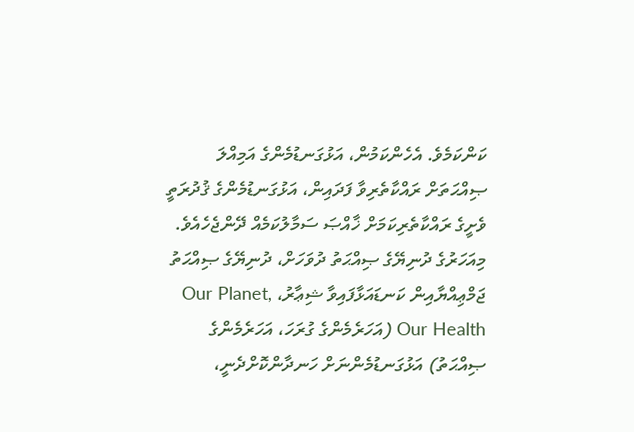ކަންކަމެވެ. އެހެންކަމުން، އަޅުގަނޑުމެންގެ އަމިއްލަ ޞިއްޙަތަށް ރައްކާތެރިވާ ފަދައިން، އަޅުގަނޑުމެންގެ ޤުދުރަތީ ވެށީގެ ރައްކާތެރިކަމަށް ޚާއްޞަ ސަމާލުކަމެއް ދޭންޖެހެއެވެ.
މިއަހަރުގެ ދުނިޔޭގެ ޞިއްޙަތު ދުވަހަށް، ދުނިޔޭގެ ޞިއްޙަތު ޖަމްޢިއްޔާއިން ކަނޑައަޅާފައިވާ ޝިޢާރު، Our Planet, Our Health (އަހަރެމެންގެ ގުރަހަ، އަހަރެމެންގެ ޞިއްޙަތު) އަޅުގަނޑުމެންނަށް ހަނދާންކޮށްދެނީ،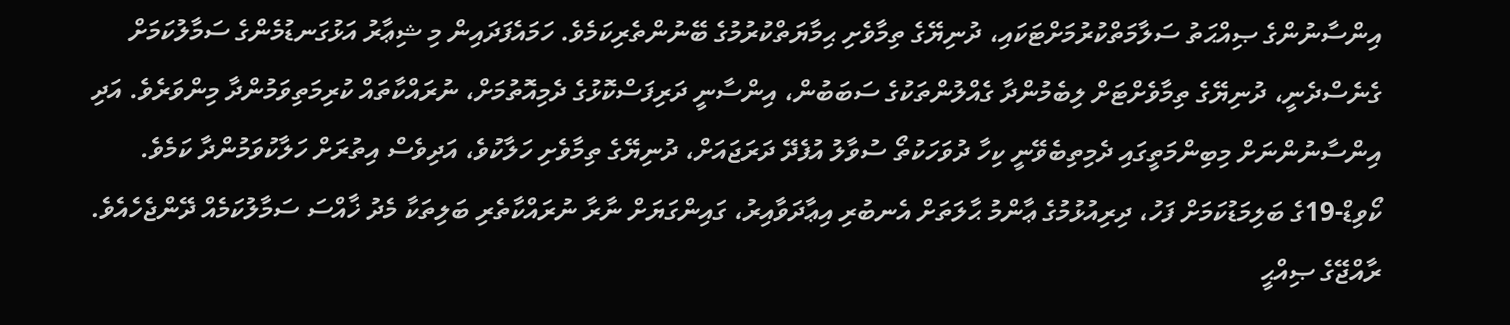އިންސާނުންގެ ޞިއްޙަތު ސަލާމަތްކުރުމަށްޓަކައި، ދުނިޔޭގެ ތިމާވެށި ޙިމާޔަތްކުރުމުގެ ބޭނުންތެރިކަމެވެ. ހަމައެފަދައިން މި ޝިޢާރު އަޅުގަނޑުމެންގެ ސަމާލުކަމަށް ގެނެސްދެނީ، ދުނިޔޭގެ ތިމާވެށްޓަށް ލިބެމުންދާ ގެއްލުންތަކުގެ ސަބަބުން، އިންސާނީ ދަރިފަސްކޮޅުގެ ދެމިއޮތުމަށް، ނުރައްކާތައް ކުރިމަތިވަމުންދާ މިންވަރެވެ. އަދި އިންސާނުންނަށް މިބިންމަތީގައި ދެމިތިބެވޭނީ ކިހާ ދުވަހަކުތޯ ސުވާލު އުފެދޭ ދަރަޖައަށް، ދުނިޔޭގެ ތިމާވެށި ހަލާކުވެ، އަދިވެސް އިތުރަށް ހަލާކުވަމުންދާ ކަމެވެ.
ކޯވިޑް-19ގެ ބަލިމަޑުކަމަށް ފަހު، ދިރިއުޅުމުގެ ޢާންމު ޙާލަތަށް އެނބުރި އިޢާދަވާއިރު، ގައިންގަޔަށް ނާރާ ނުރައްކާތެރި ބަލިތަކާ މެދު ޚާއްސަ ސަމާލުކަމެއް ދޭންޖެހެއެވެ. ރާއްޖޭގެ ޞިއްޙީ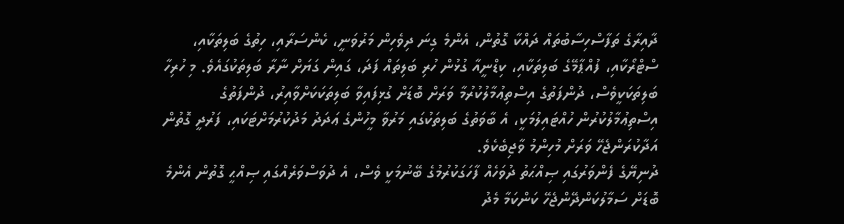ދާއިރާގެ ތަފާސްހިސާބުތައް ދައްކާ ގޮތުން، އެންމެ ގިނަ ދިވެހިން މަރުވަނީ، ކެންސަރާއި، ހިތުގެ ބަލިތަކާއި، ސްޓްރޯކާއި، ފުއްޕާމޭގެ ބަލިތަކާއި، ކިޑްނީއާ ގުޅުން ހުރި ބަލިތައް ފަދަ، ގައިން ގަޔަށް ނާރާ ބަލިތަކުގައެވެ. މި ހުރިހާ ބަލިތަކަކީވެސް، ދުންފަތުގެ އިސްތިޢުމާލުކުރުމާ ވަރަށް ބޮޑަށް ގުޅިފައިވާ ބަލިތަކަކަށްވާއިރު، ދުންފަތުގެ އިސްތިޢުމާލުކުރުން ހުއްޓައިލުމަކީ، އެ ބާވަތުގެ ބަލިތަކުގައި މަރުވާ މީހުންގެ ޢަދަދު މަދުކުރުމަށްޓަކައި، ފަރުދީ ގޮތުން އަދާކުރަންޖެހޭ ވަރަށް މުހިންމު ވާޖިބެކެވެ.
ދުނިޔޭގެ ފެންވަރުގައި ޞިއްޙަތު ދުވަހެއް ފާހަގަކުރުމުގެ ބޭނުމަކީ ވެސް، އެ ދުވަސްވަރެއްގައި ޞިއްޙީ ގޮތުން އެންމެ ބޮޑަށް ސަމާލުކަންދޭންޖެހޭ ކަންކަމާ މެދު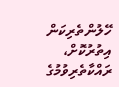ހޭލުންތެރިކަން އިތުރުކޮށް، ރައްކާތެރިވުމުގެ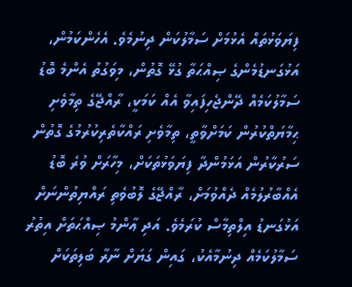ފިޔަވަޅުތައް އެޅުމަށް ސަމާލުކަން ދިނުމެވެ. އެހެންކަމުން، އަޅުގަނޑުމެންގެ ޞިއްޙަތާ ގުޅޭ ގޮތުން، މިވަގުތު އެންމެ ބޮޑު ސަމާލުކަމެއް ދޭންޖެހިފައިވާ އެއް ކަމަކީ، ރާއްޖޭގެ ތިމާވެށި ޙިމާޔަތްކުރުން ކަމަށްވާތީ، ތިމާވެށި ރައްކާތެރިކުރުމުގެ ގޮތުން ސަރުކާރުން އަޅަމުންދާ ފިޔަވަޅުތަކަށް، މިހާރަށް ވުރެ ބޮޑު އެއްބާރުލުމެއް ދެއްވުމަށް، ރާއްޖޭގެ ލޮބުވެތި ރައްޔިތުންނަށް އަޅުގަނޑު އިލްތިމާސް ކުރަމެވެ. އަދި ޢާންމު ޞިއްޙަތަށް އިތުރު ސަމާލުކަމެއް ދިނުމާއެކު، ގައިން ގަޔަށް ނާރާ ބަލިތަކަށް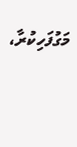މަގުފަހިކުރާ،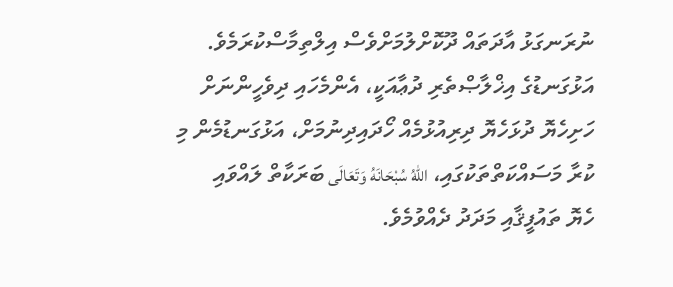ނުރަނގަޅު އާދަތައް ދޫކޮށްލުމަށްވެސް އިލްތިމާސްކުރަމެވެ.
އަޅުގަނޑުގެ އިޚްލާޞްތެރި ދުޢާއަކީ، އެންމެހައި ދިވެހީންނަށް ހަށިހެޔޮ ދުޅަހެޔޮ ދިރިއުޅުމެއް ހޯދައިދިނުމަށް، އަޅުގަނޑުމެން މި ކުރާ މަސައްކަތްތަކުގައި، اللهُ سُبْحَانَهُ وَتَعَالَى ބަރަކާތް ލައްވައި ހެޔޮ ތައުފީޤާއި މަދަދު ދެއްވުމެވެ.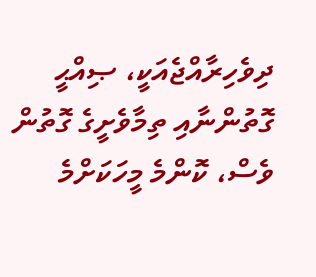ދިވެހިރާއްޖެއަކީ، ޞިއްޙީ ގޮތުންނާއި ތިމާވެށީގެ ގޮތުން ވެސް، ކޮންމެ މީހަކަށްމެ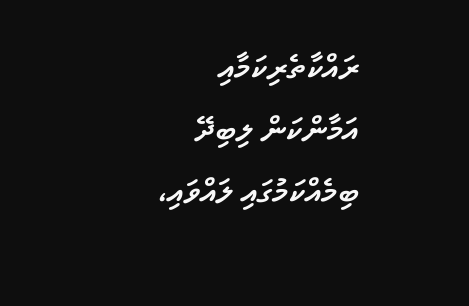ރައްކާތެރިކަމާއި އަމާންކަން ލިބިދޭ ބިމެއްކަމުގައި ލައްވައި،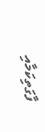ފާގަތިކަމާއި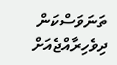ތަނަވަސްކަން ދިވެހިރާއްޖެއަށް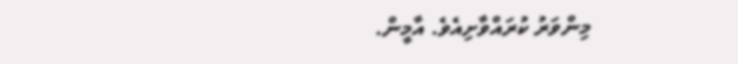މިންވަރު ކުރައްވާށިއެވެ. އާމީން.